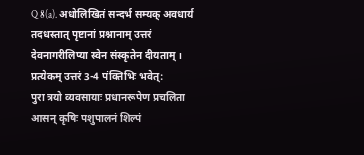Q 8(a). अधोलिखितं सन्दर्भ सम्यक् अवधार्य तदधस्तात् पृष्टानां प्रश्नानाम् उत्तरं देवनागरीलिप्या स्वेन संस्कृतेन दीयताम् । प्रत्येकम् उत्तरं 3-4 पंक्तिभिः भवेत्:
पुरा त्रयो व्यवसायाः प्रधानरूपेण प्रचलिता आसन् कृषिः पशुपालनं शिल्पं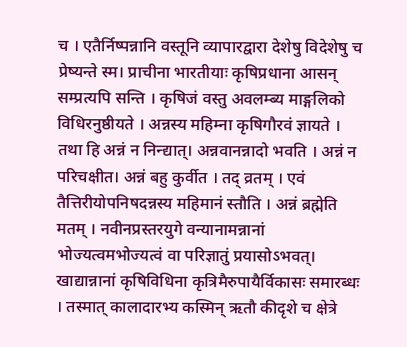च । एतैर्निष्पन्नानि वस्तूनि व्यापारद्वारा देशेषु विदेशेषु च प्रेष्यन्ते स्म। प्राचीना भारतीयाः कृषिप्रधाना आसन् सम्प्रत्यपि सन्ति । कृषिजं वस्तु अवलम्ब्य माङ्गलिको विधिरनुष्ठीयते । अन्नस्य महिम्ना कृषिगौरवं ज्ञायते । तथा हि अन्नं न निन्द्यात्। अन्नवानन्नादो भवति । अन्नं न परिचक्षीत। अन्नं बहु कुर्वीत । तद् व्रतम् । एवं तैत्तिरीयोपनिषदन्नस्य महिमानं स्तौति । अन्नं ब्रह्मेति मतम् । नवीनप्रस्तरयुगे वन्यानामन्नानां भोज्यत्वमभोज्यत्वं वा परिज्ञातुं प्रयासोऽभवत्। खाद्यान्नानां कृषिविधिना कृत्रिमैरुपायैर्विकासः समारब्धः । तस्मात् कालादारभ्य कस्मिन् ऋतौ कीदृशे च क्षेत्रे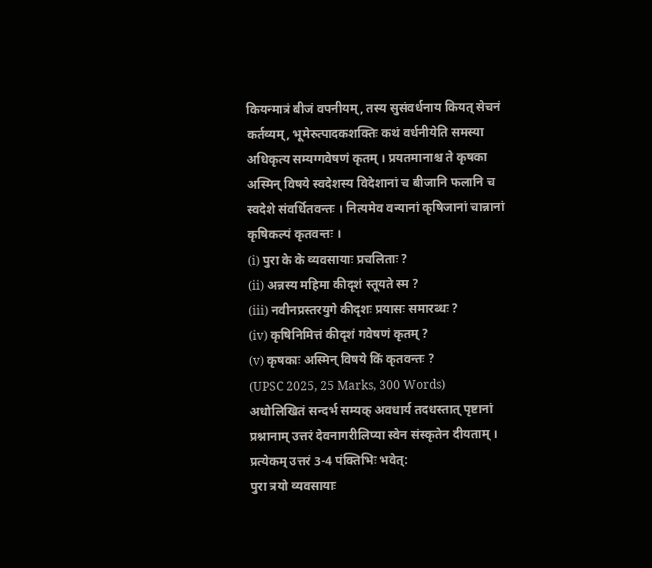कियन्मात्रं बीजं वपनीयम्, तस्य सुसंवर्धनाय कियत् सेचनं कर्तव्यम्, भूमेरुत्पादकशक्तिः कथं वर्धनीयेति समस्या अधिकृत्य सम्यग्गवेषणं कृतम् । प्रयतमानाश्च ते कृषका अस्मिन् विषये स्वदेशस्य विदेशानां च बीजानि फलानि च स्वदेशे संवर्धितवन्तः । नित्यमेव वन्यानां कृषिजानां चान्नानां कृषिकल्पं कृतवन्तः ।
(i) पुरा के के व्यवसायाः प्रचलिताः ?
(ii) अन्नस्य महिमा कीदृशं स्तूयते स्म ?
(iii) नवीनप्रस्तरयुगे कीदृशः प्रयासः समारब्धः ?
(iv) कृषिनिमित्तं कीदृशं गवेषणं कृतम् ?
(v) कृषकाः अस्मिन् विषये किं कृतवन्तः ?
(UPSC 2025, 25 Marks, 300 Words)
अधोलिखितं सन्दर्भ सम्यक् अवधार्य तदधस्तात् पृष्टानां प्रश्नानाम् उत्तरं देवनागरीलिप्या स्वेन संस्कृतेन दीयताम् । प्रत्येकम् उत्तरं 3-4 पंक्तिभिः भवेत्:
पुरा त्रयो व्यवसायाः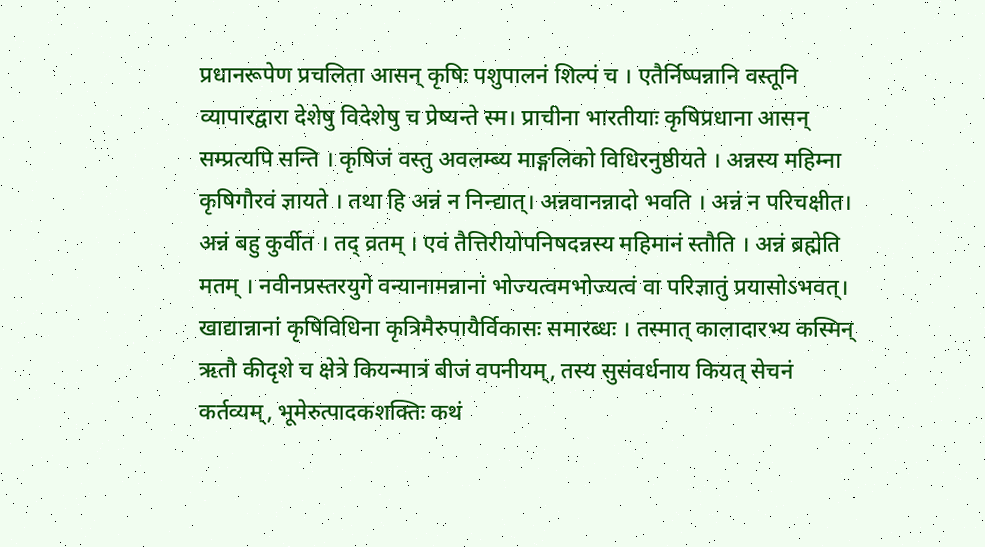प्रधानरूपेण प्रचलिता आसन् कृषिः पशुपालनं शिल्पं च । एतैर्निष्पन्नानि वस्तूनि व्यापारद्वारा देशेषु विदेशेषु च प्रेष्यन्ते स्म। प्राचीना भारतीयाः कृषिप्रधाना आसन् सम्प्रत्यपि सन्ति । कृषिजं वस्तु अवलम्ब्य माङ्गलिको विधिरनुष्ठीयते । अन्नस्य महिम्ना कृषिगौरवं ज्ञायते । तथा हि अन्नं न निन्द्यात्। अन्नवानन्नादो भवति । अन्नं न परिचक्षीत। अन्नं बहु कुर्वीत । तद् व्रतम् । एवं तैत्तिरीयोपनिषदन्नस्य महिमानं स्तौति । अन्नं ब्रह्मेति मतम् । नवीनप्रस्तरयुगे वन्यानामन्नानां भोज्यत्वमभोज्यत्वं वा परिज्ञातुं प्रयासोऽभवत्। खाद्यान्नानां कृषिविधिना कृत्रिमैरुपायैर्विकासः समारब्धः । तस्मात् कालादारभ्य कस्मिन् ऋतौ कीदृशे च क्षेत्रे कियन्मात्रं बीजं वपनीयम्, तस्य सुसंवर्धनाय कियत् सेचनं कर्तव्यम्, भूमेरुत्पादकशक्तिः कथं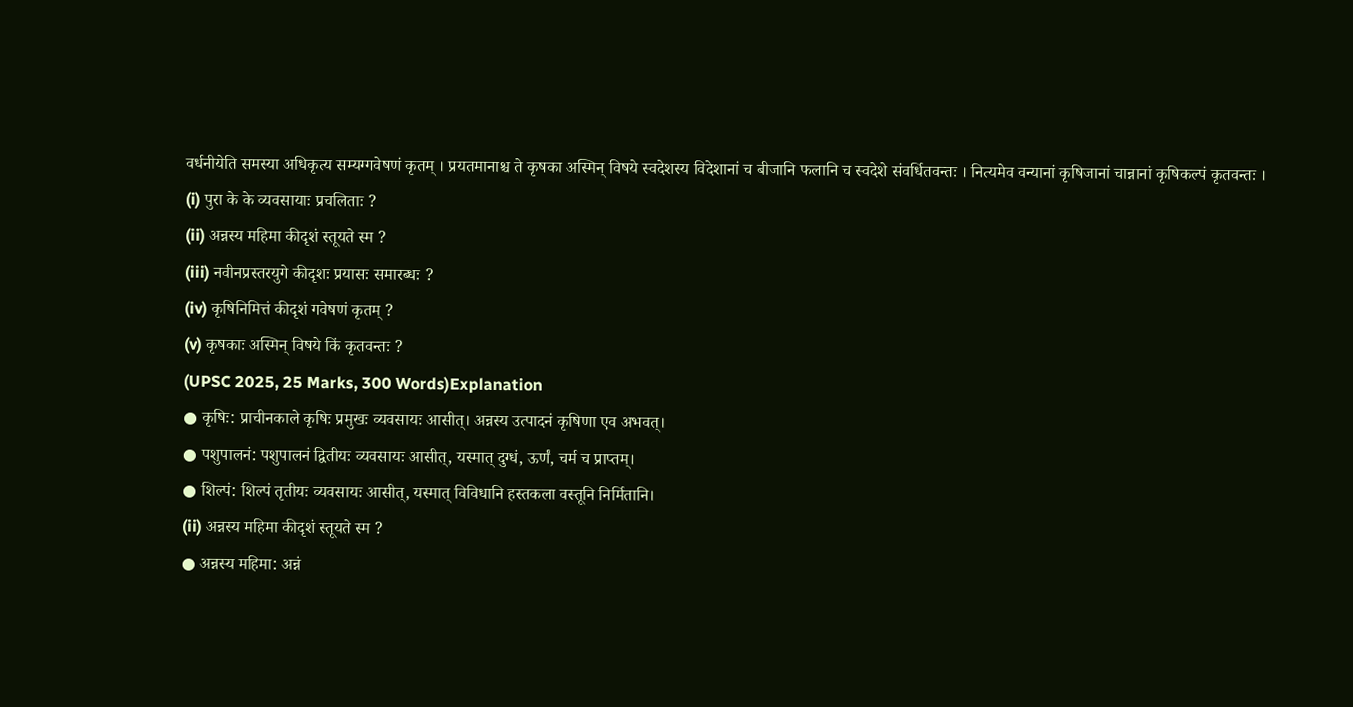वर्धनीयेति समस्या अधिकृत्य सम्यग्गवेषणं कृतम् । प्रयतमानाश्च ते कृषका अस्मिन् विषये स्वदेशस्य विदेशानां च बीजानि फलानि च स्वदेशे संवर्धितवन्तः । नित्यमेव वन्यानां कृषिजानां चान्नानां कृषिकल्पं कृतवन्तः ।
(i) पुरा के के व्यवसायाः प्रचलिताः ?
(ii) अन्नस्य महिमा कीदृशं स्तूयते स्म ?
(iii) नवीनप्रस्तरयुगे कीदृशः प्रयासः समारब्धः ?
(iv) कृषिनिमित्तं कीदृशं गवेषणं कृतम् ?
(v) कृषकाः अस्मिन् विषये किं कृतवन्तः ?
(UPSC 2025, 25 Marks, 300 Words)Explanation
● कृषिः: प्राचीनकाले कृषिः प्रमुखः व्यवसायः आसीत्। अन्नस्य उत्पादनं कृषिणा एव अभवत्।
● पशुपालनं: पशुपालनं द्वितीयः व्यवसायः आसीत्, यस्मात् दुग्धं, ऊर्णं, चर्म च प्राप्तम्।
● शिल्पं: शिल्पं तृतीयः व्यवसायः आसीत्, यस्मात् विविधानि हस्तकला वस्तूनि निर्मितानि।
(ii) अन्नस्य महिमा कीदृशं स्तूयते स्म ?
● अन्नस्य महिमा: अन्नं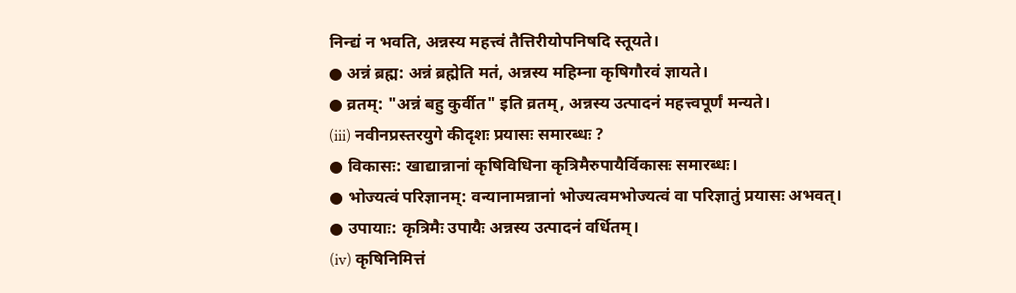निन्द्यं न भवति, अन्नस्य महत्त्वं तैत्तिरीयोपनिषदि स्तूयते।
● अन्नं ब्रह्म: अन्नं ब्रह्मेति मतं, अन्नस्य महिम्ना कृषिगौरवं ज्ञायते।
● व्रतम्: "अन्नं बहु कुर्वीत" इति व्रतम्, अन्नस्य उत्पादनं महत्त्वपूर्णं मन्यते।
(iii) नवीनप्रस्तरयुगे कीदृशः प्रयासः समारब्धः ?
● विकासः: खाद्यान्नानां कृषिविधिना कृत्रिमैरुपायैर्विकासः समारब्धः।
● भोज्यत्वं परिज्ञानम्: वन्यानामन्नानां भोज्यत्वमभोज्यत्वं वा परिज्ञातुं प्रयासः अभवत्।
● उपायाः: कृत्रिमैः उपायैः अन्नस्य उत्पादनं वर्धितम्।
(iv) कृषिनिमित्तं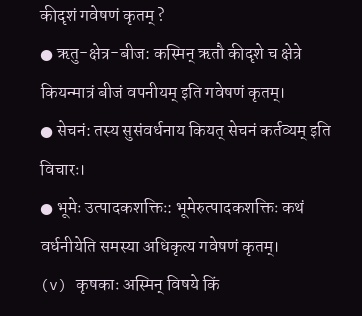कीदृशं गवेषणं कृतम् ?
● ऋतु-क्षेत्र-बीज: कस्मिन् ऋतौ कीदृशे च क्षेत्रे कियन्मात्रं बीजं वपनीयम् इति गवेषणं कृतम्।
● सेचनं: तस्य सुसंवर्धनाय कियत् सेचनं कर्तव्यम् इति विचारः।
● भूमेः उत्पादकशक्तिः: भूमेरुत्पादकशक्तिः कथं वर्धनीयेति समस्या अधिकृत्य गवेषणं कृतम्।
(v) कृषकाः अस्मिन् विषये किं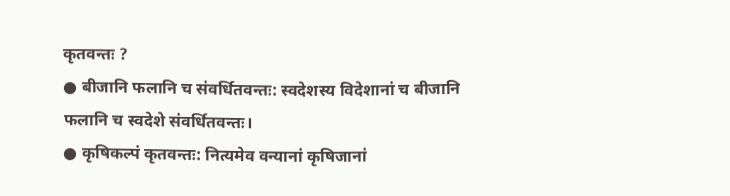कृतवन्तः ?
● बीजानि फलानि च संवर्धितवन्तः: स्वदेशस्य विदेशानां च बीजानि फलानि च स्वदेशे संवर्धितवन्तः।
● कृषिकल्पं कृतवन्तः: नित्यमेव वन्यानां कृषिजानां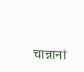चान्नानां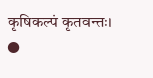कृषिकल्पं कृतवन्तः।
●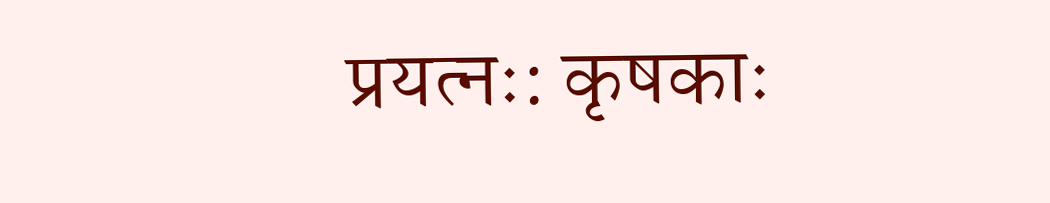प्रयत्नः: कृषकाः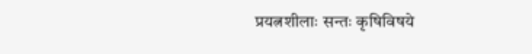प्रयत्नशीलाः सन्तः कृषिविषये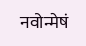नवोन्मेषं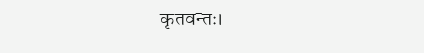कृतवन्तः।